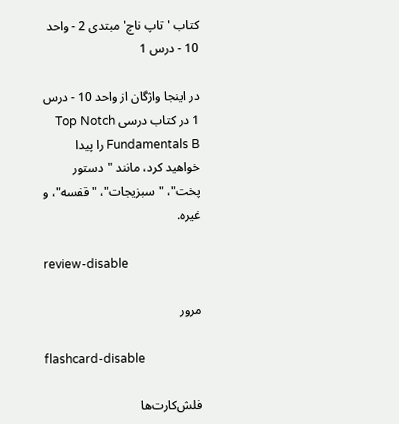کتاب 'تاپ ناچ' مبتدی 2 - واحد 10 - درس 1

در اینجا واژگان از واحد 10 - درس 1 در کتاب درسی Top Notch Fundamentals B را پیدا خواهید کرد، مانند "دستور پخت"، "سبزیجات"، "قفسه"، و غیره.

review-disable

مرور

flashcard-disable

فلش‌کارت‌ها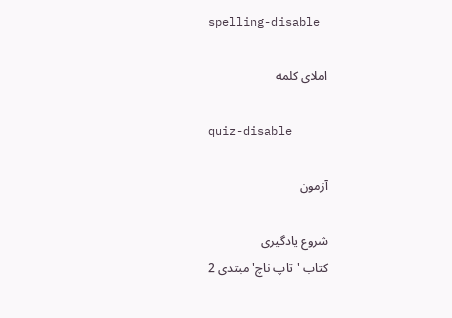spelling-disable

املای کلمه

quiz-disable

آزمون

شروع یادگیری
کتاب 'تاپ ناچ' مبتدی 2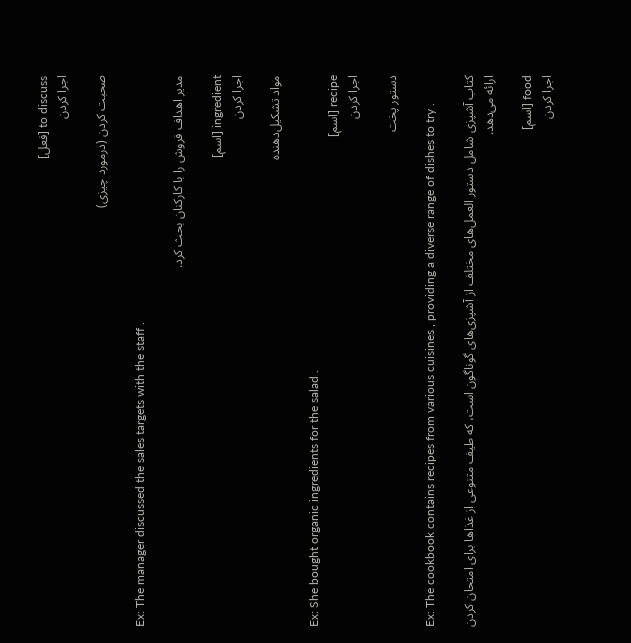to discuss [فعل]
اجرا کردن

صحبت کردن (درمورد چیزی)

Ex: The manager discussed the sales targets with the staff .

مدیر اهداف فروش را با کارکنان بحث کرد.

ingredient [اسم]
اجرا کردن

مواد تشکیل‌دهنده

Ex: She bought organic ingredients for the salad .
recipe [اسم]
اجرا کردن

دستور پخت

Ex: The cookbook contains recipes from various cuisines , providing a diverse range of dishes to try .

کتاب آشپزی شامل دستور العمل‌های مختلف از آشپزی‌های گوناگون است، که طیف متنوعی از غذاها برای امتحان کردن ارائه می‌دهد.

food [اسم]
اجرا کردن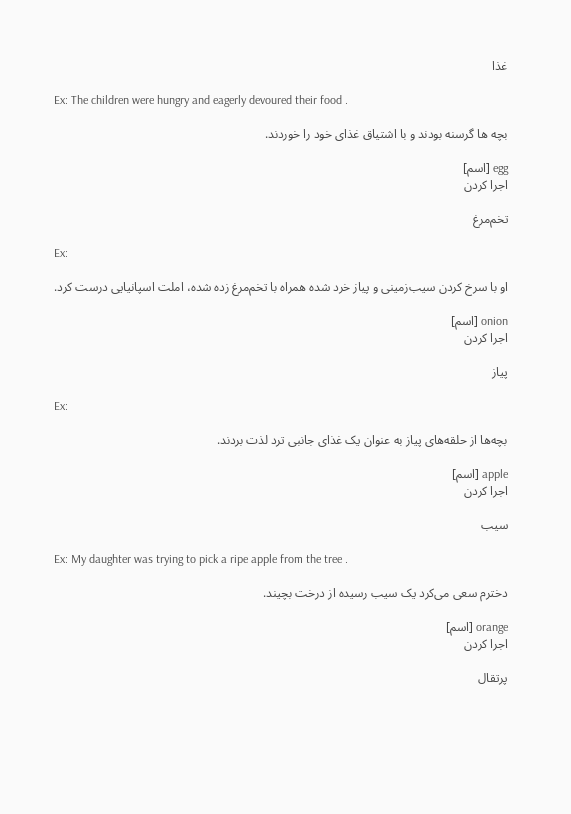غذا

Ex: The children were hungry and eagerly devoured their food .

بچه ها گرسنه بودند و با اشتیاق غذای خود را خوردند.

egg [اسم]
اجرا کردن

تخم‌مرغ

Ex:

او با سرخ کردن سیب‌زمینی و پیاز خرد شده همراه با تخم‌مرغ زده شده، املت اسپانیایی درست کرد.

onion [اسم]
اجرا کردن

پیاز

Ex:

بچه‌ها از حلقه‌های پیاز به عنوان یک غذای جانبی ترد لذت بردند.

apple [اسم]
اجرا کردن

سیب

Ex: My daughter was trying to pick a ripe apple from the tree .

دخترم سعی می‌کرد یک سیب رسیده از درخت بچیند.

orange [اسم]
اجرا کردن

پرتقال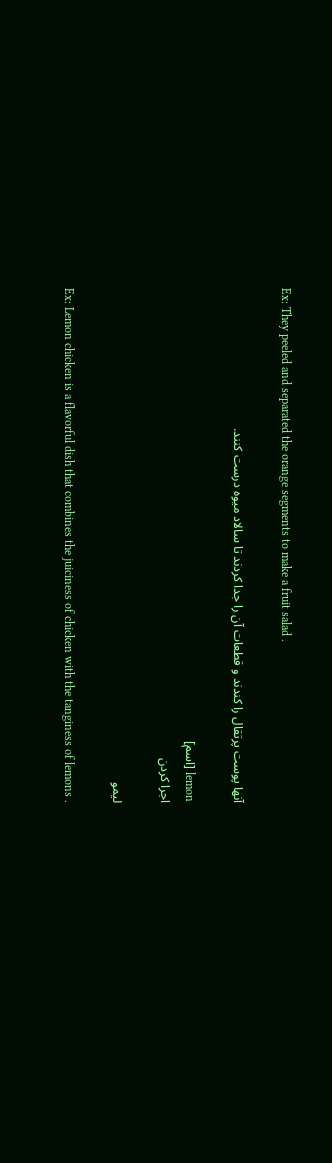Ex: They peeled and separated the orange segments to make a fruit salad .

آنها پوست پرتقال را کندند و قطعات آن را جدا کردند تا سالاد میوه درست کنند.

lemon [اسم]
اجرا کردن

لیمو

Ex: Lemon chicken is a flavorful dish that combines the juiciness of chicken with the tanginess of lemons .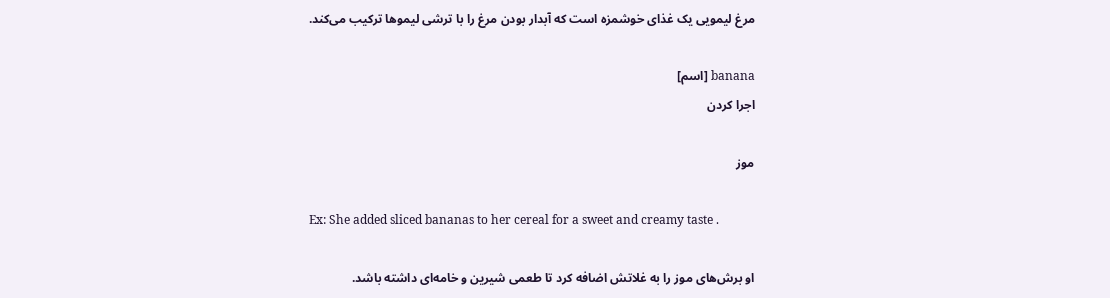مرغ لیمویی یک غذای خوشمزه است که آبدار بودن مرغ را با ترشی لیموها ترکیب می‌کند.

banana [اسم]
اجرا کردن

موز

Ex: She added sliced bananas to her cereal for a sweet and creamy taste .

او برش‌های موز را به غلاتش اضافه کرد تا طعمی شیرین و خامه‌ای داشته باشد.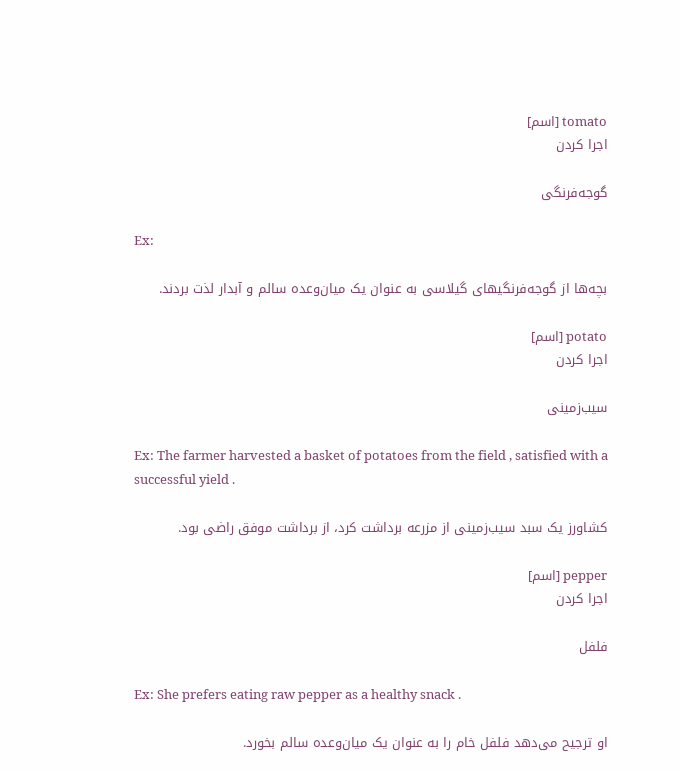tomato [اسم]
اجرا کردن

گوجه‌فرنگی

Ex:

بچه‌ها از گوجه‌فرنگیهای گیلاسی به عنوان یک میان‌وعده سالم و آبدار لذت بردند.

potato [اسم]
اجرا کردن

سیب‌زمینی

Ex: The farmer harvested a basket of potatoes from the field , satisfied with a successful yield .

کشاورز یک سبد سیب‌زمینی از مزرعه برداشت کرد، از برداشت موفق راضی بود.

pepper [اسم]
اجرا کردن

فلفل

Ex: She prefers eating raw pepper as a healthy snack .

او ترجیح می‌دهد فلفل خام را به عنوان یک میان‌وعده سالم بخورد.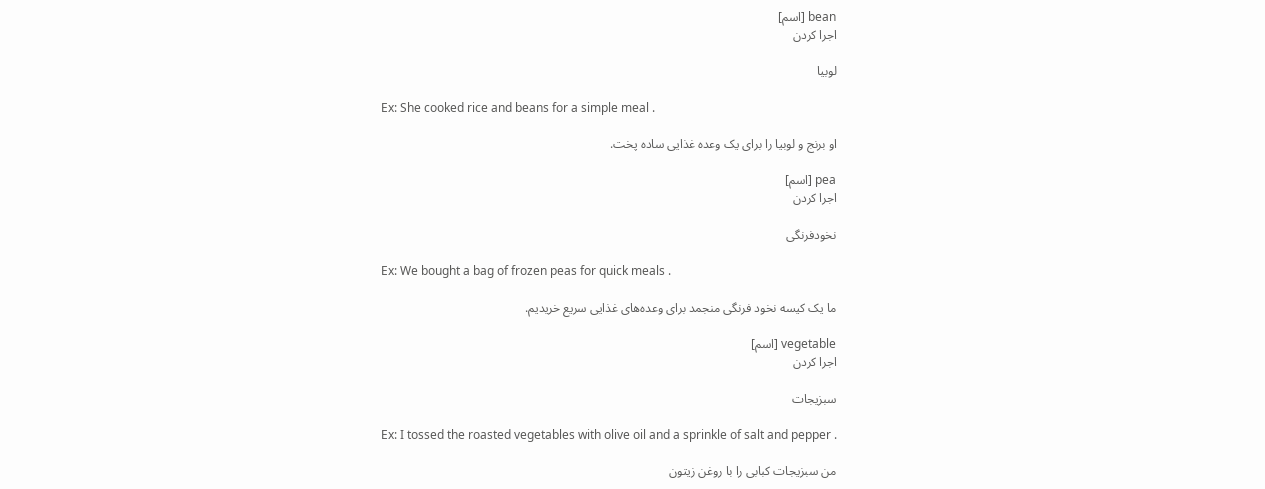bean [اسم]
اجرا کردن

لوبیا

Ex: She cooked rice and beans for a simple meal .

او برنج و لوبیا را برای یک وعده غذایی ساده پخت.

pea [اسم]
اجرا کردن

نخودفرنگی

Ex: We bought a bag of frozen peas for quick meals .

ما یک کیسه نخود فرنگی منجمد برای وعده‌های غذایی سریع خریدیم.

vegetable [اسم]
اجرا کردن

سبزیجات

Ex: I tossed the roasted vegetables with olive oil and a sprinkle of salt and pepper .

من سبزیجات کبابی را با روغن زیتون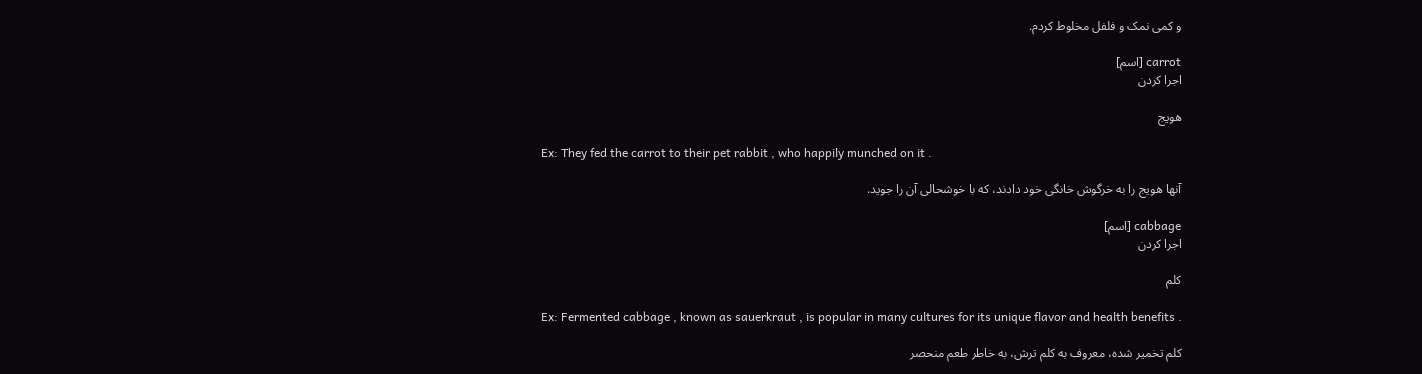و کمی نمک و فلفل مخلوط کردم.

carrot [اسم]
اجرا کردن

هویج

Ex: They fed the carrot to their pet rabbit , who happily munched on it .

آنها هویج را به خرگوش خانگی خود دادند، که با خوشحالی آن را جوید.

cabbage [اسم]
اجرا کردن

کلم

Ex: Fermented cabbage , known as sauerkraut , is popular in many cultures for its unique flavor and health benefits .

کلم تخمیر شده، معروف به کلم ترش، به خاطر طعم منحصر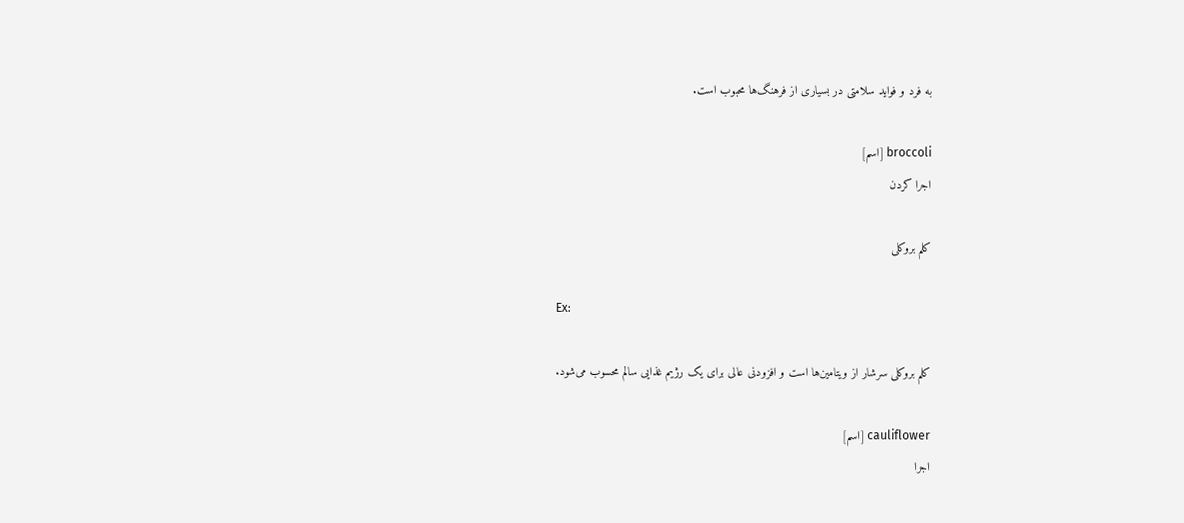به فرد و فواید سلامتی در بسیاری از فرهنگ‌ها محبوب است.

broccoli [اسم]
اجرا کردن

کلم بروکلی

Ex:

کلم بروکلی سرشار از ویتامین‌ها است و افزودنی عالی برای یک رژیم غذایی سالم محسوب می‌شود.

cauliflower [اسم]
اجرا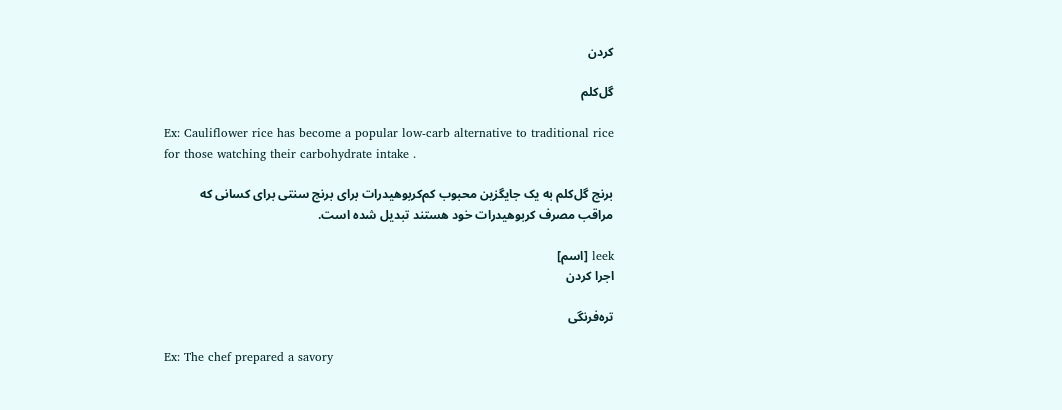کردن

گل‌کلم

Ex: Cauliflower rice has become a popular low-carb alternative to traditional rice for those watching their carbohydrate intake .

برنج گل‌کلم به یک جایگزین محبوب کم‌کربوهیدرات برای برنج سنتی برای کسانی که مراقب مصرف کربوهیدرات خود هستند تبدیل شده است.

leek [اسم]
اجرا کردن

تره‌فرنگی

Ex: The chef prepared a savory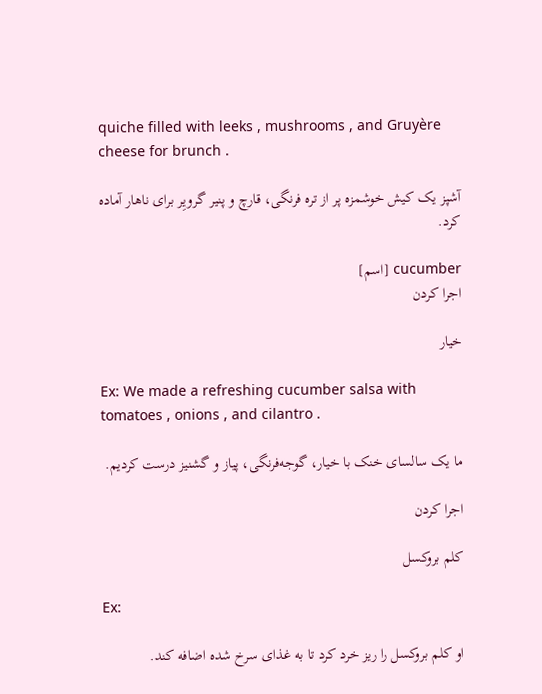quiche filled with leeks , mushrooms , and Gruyère cheese for brunch .

آشپز یک کیش خوشمزه پر از تره فرنگی، قارچ و پنیر گرویِر برای ناهار آماده کرد.

cucumber [اسم]
اجرا کردن

خیار

Ex: We made a refreshing cucumber salsa with tomatoes , onions , and cilantro .

ما یک سالسای خنک با خیار، گوجه‌فرنگی، پیاز و گشنیز درست کردیم.

اجرا کردن

کلم بروکسل

Ex:

او کلم بروکسل را ریز خرد کرد تا به غذای سرخ شده اضافه کند.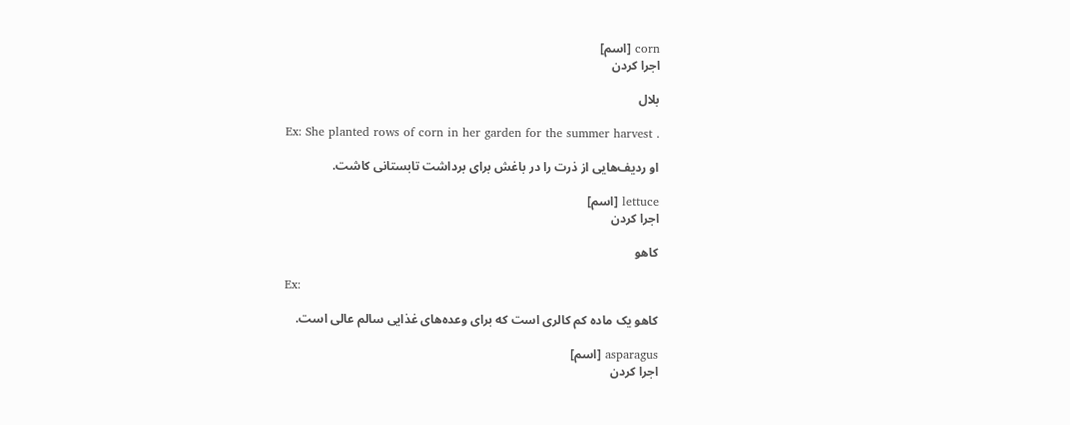corn [اسم]
اجرا کردن

بلال

Ex: She planted rows of corn in her garden for the summer harvest .

او ردیف‌هایی از ذرت را در باغش برای برداشت تابستانی کاشت.

lettuce [اسم]
اجرا کردن

کاهو

Ex:

کاهو یک ماده کم کالری است که برای وعده‌های غذایی سالم عالی است.

asparagus [اسم]
اجرا کردن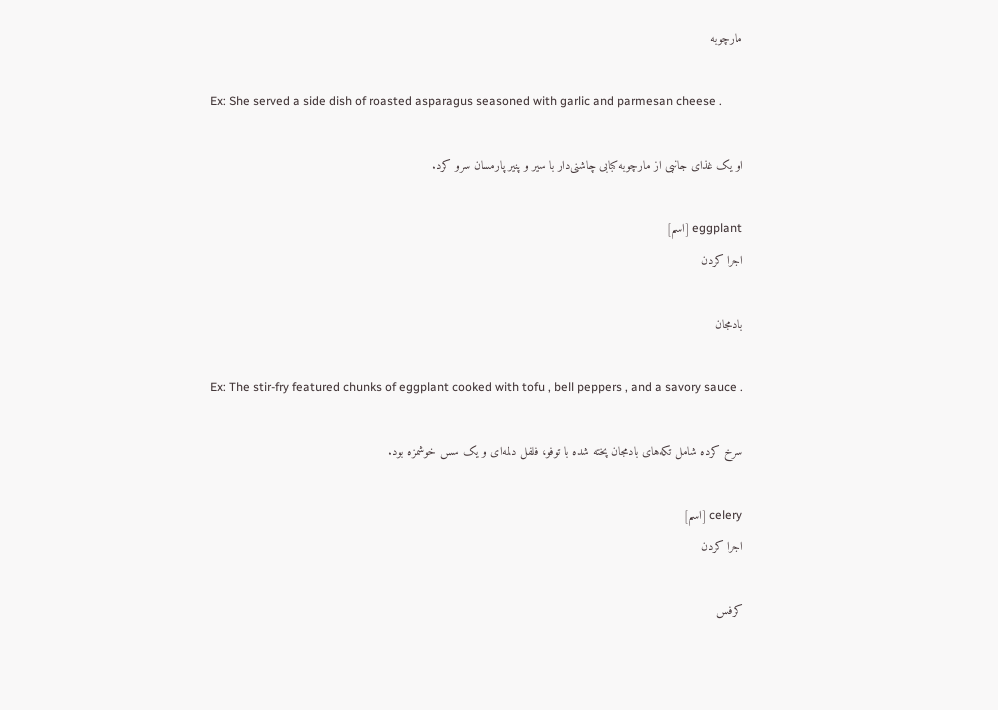مارچوبه

Ex: She served a side dish of roasted asparagus seasoned with garlic and parmesan cheese .

او یک غذای جانبی از مارچوبه کبابی چاشنی‌دار با سیر و پنیر پارمسان سرو کرد.

eggplant [اسم]
اجرا کردن

بادمجان

Ex: The stir-fry featured chunks of eggplant cooked with tofu , bell peppers , and a savory sauce .

سرخ کرده شامل تکه‌های بادمجان پخته شده با توفو، فلفل دلمه‌ای و یک سس خوشمزه بود.

celery [اسم]
اجرا کردن

کرفس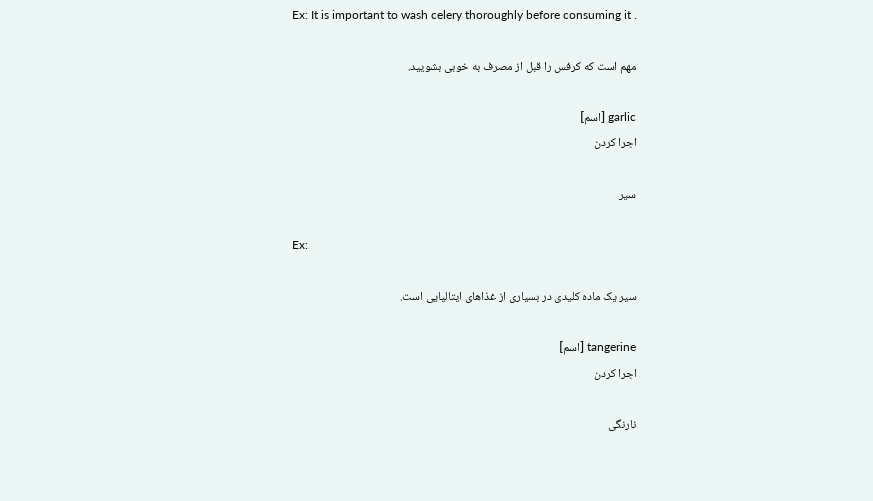Ex: It is important to wash celery thoroughly before consuming it .

مهم است که کرفس را قبل از مصرف به خوبی بشویید.

garlic [اسم]
اجرا کردن

سیر

Ex:

سیر یک ماده کلیدی در بسیاری از غذاهای ایتالیایی است.

tangerine [اسم]
اجرا کردن

نارنگی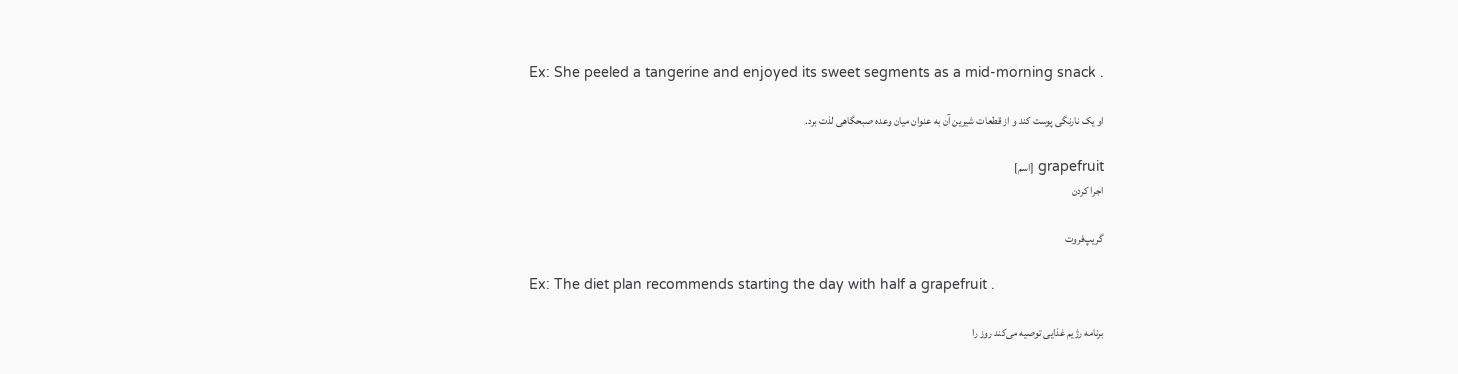Ex: She peeled a tangerine and enjoyed its sweet segments as a mid-morning snack .

او یک نارنگی پوست کند و از قطعات شیرین آن به عنوان میان وعده صبحگاهی لذت برد.

grapefruit [اسم]
اجرا کردن

گریپ‌فروت

Ex: The diet plan recommends starting the day with half a grapefruit .

برنامه رژیم غذایی توصیه می‌کند روز را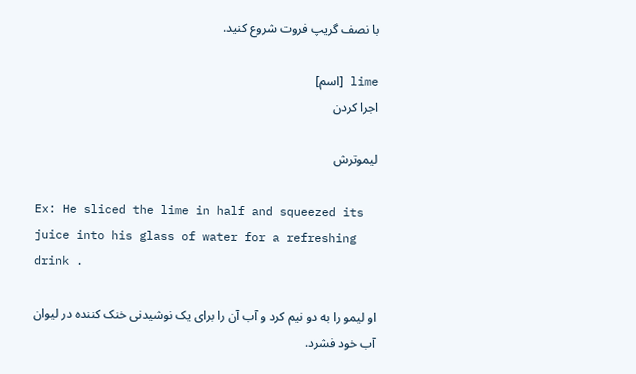با نصف گریپ فروت شروع کنید.

lime [اسم]
اجرا کردن

لیموترش

Ex: He sliced the lime in half and squeezed its juice into his glass of water for a refreshing drink .

او لیمو را به دو نیم کرد و آب آن را برای یک نوشیدنی خنک کننده در لیوان آب خود فشرد.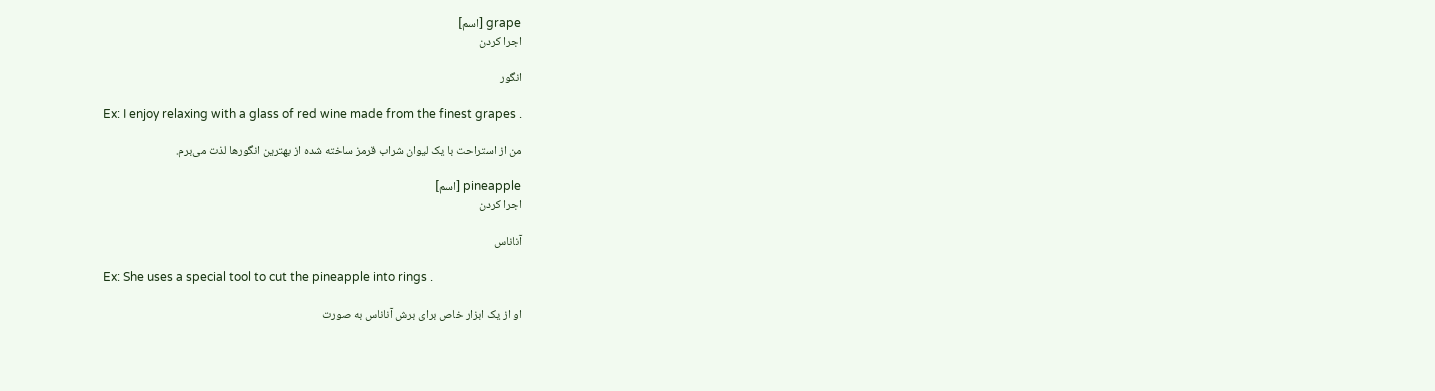grape [اسم]
اجرا کردن

انگور

Ex: I enjoy relaxing with a glass of red wine made from the finest grapes .

من از استراحت با یک لیوان شراب قرمز ساخته شده از بهترین انگورها لذت می‌برم.

pineapple [اسم]
اجرا کردن

آناناس

Ex: She uses a special tool to cut the pineapple into rings .

او از یک ابزار خاص برای برش آناناس به صورت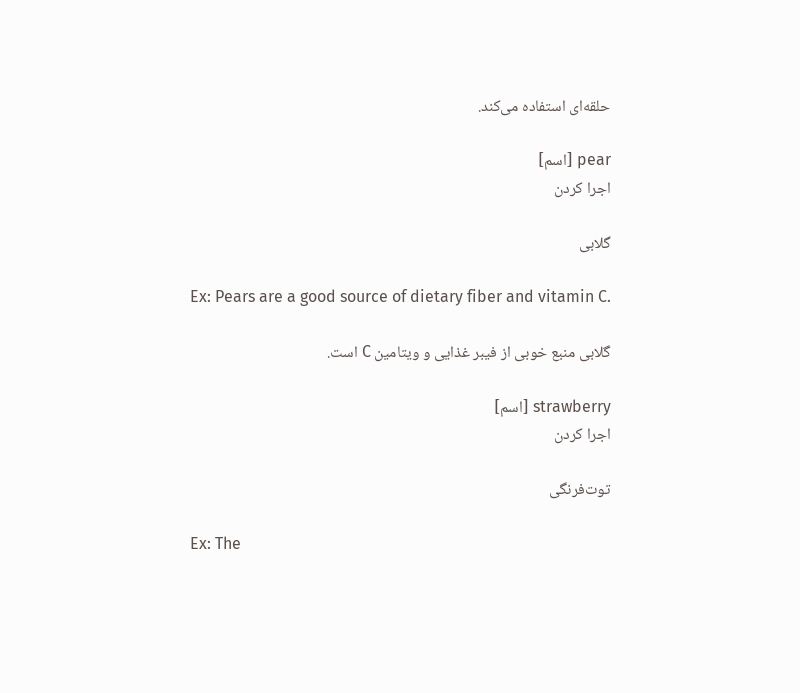حلقه‌ای استفاده می‌کند.

pear [اسم]
اجرا کردن

گلابی

Ex: Pears are a good source of dietary fiber and vitamin C.

گلابی منبع خوبی از فیبر غذایی و ویتامین C است.

strawberry [اسم]
اجرا کردن

توت‌فرنگی

Ex: The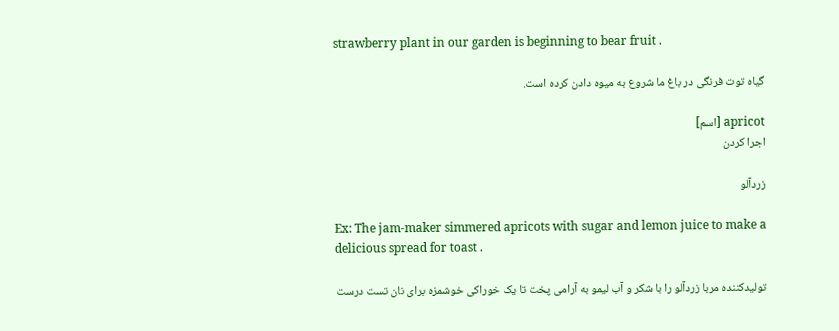strawberry plant in our garden is beginning to bear fruit .

گیاه توت فرنگی در باغ ما شروع به میوه دادن کرده است.

apricot [اسم]
اجرا کردن

زردآلو

Ex: The jam-maker simmered apricots with sugar and lemon juice to make a delicious spread for toast .

تولیدکننده مربا زردآلو را با شکر و آب لیمو به آرامی پخت تا یک خوراکی خوشمزه برای نان تست درست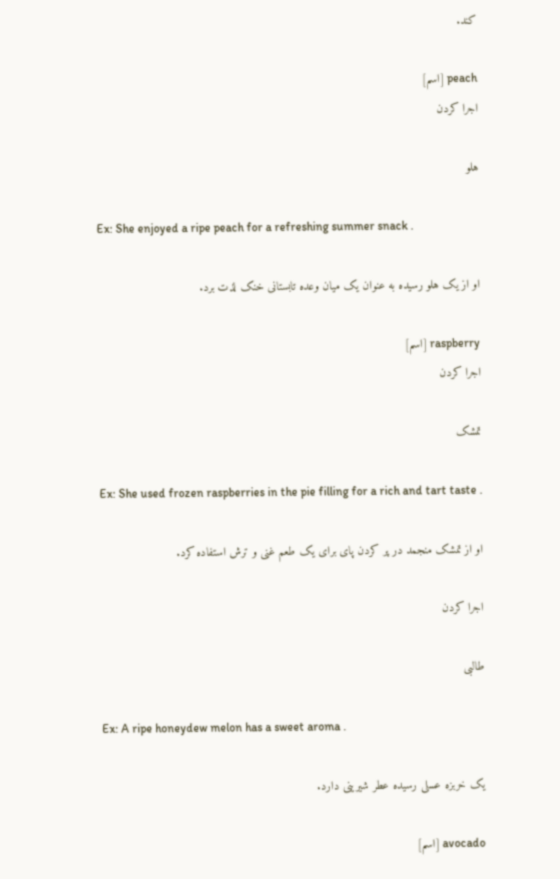کند.

peach [اسم]
اجرا کردن

هلو

Ex: She enjoyed a ripe peach for a refreshing summer snack .

او از یک هلو رسیده به عنوان یک میان وعده تابستانی خنک لذت برد.

raspberry [اسم]
اجرا کردن

تمشک

Ex: She used frozen raspberries in the pie filling for a rich and tart taste .

او از تمشک منجمد در پر کردن پای برای یک طعم غنی و ترش استفاده کرد.

اجرا کردن

طالبی

Ex: A ripe honeydew melon has a sweet aroma .

یک خربزه عسلی رسیده عطر شیرینی دارد.

avocado [اسم]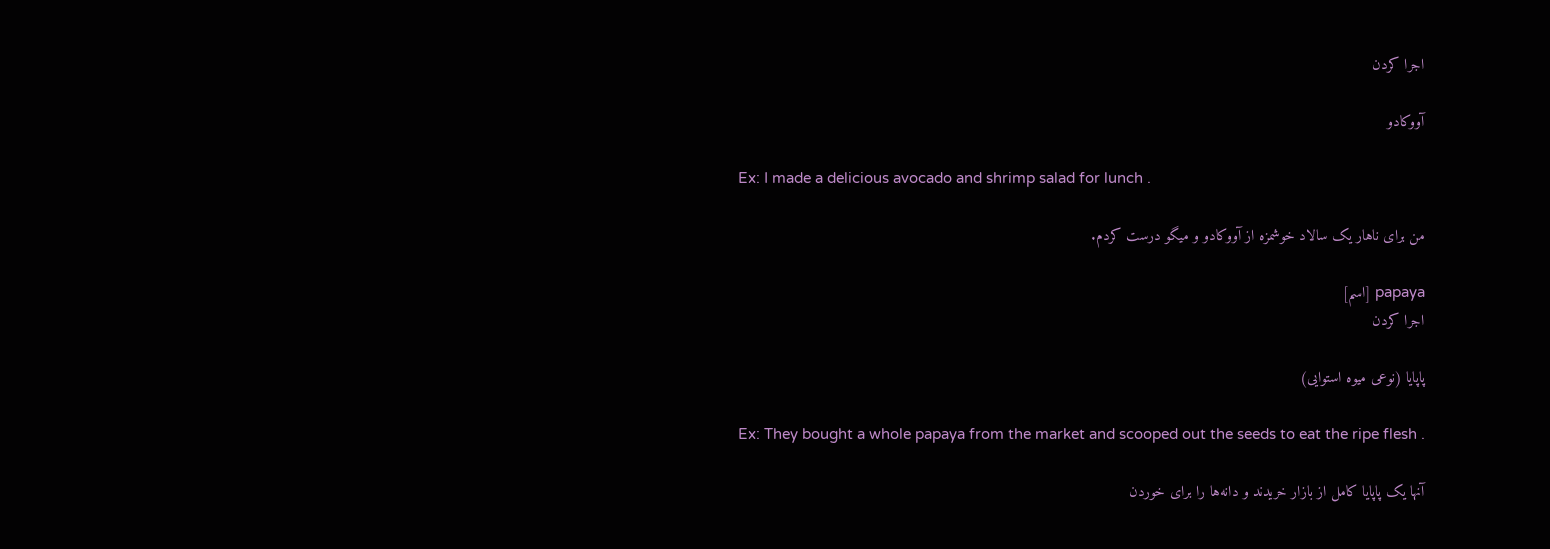اجرا کردن

آووکادو

Ex: I made a delicious avocado and shrimp salad for lunch .

من برای ناهار یک سالاد خوشمزه از آووکادو و میگو درست کردم.

papaya [اسم]
اجرا کردن

پاپایا (نوعی میوه استوایی)

Ex: They bought a whole papaya from the market and scooped out the seeds to eat the ripe flesh .

آنها یک پاپایا کامل از بازار خریدند و دانه‌ها را برای خوردن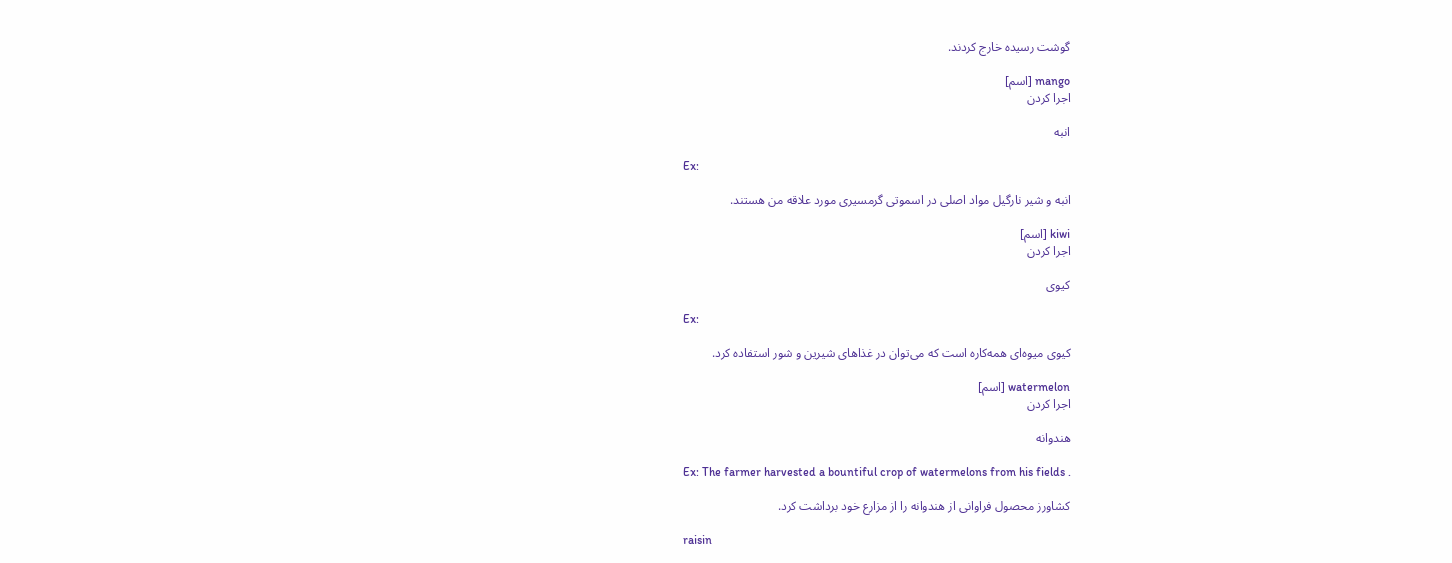گوشت رسیده خارج کردند.

mango [اسم]
اجرا کردن

انبه

Ex:

انبه و شیر نارگیل مواد اصلی در اسموتی گرمسیری مورد علاقه من هستند.

kiwi [اسم]
اجرا کردن

کیوی

Ex:

کیوی میوه‌ای همه‌کاره است که می‌توان در غذاهای شیرین و شور استفاده کرد.

watermelon [اسم]
اجرا کردن

هندوانه

Ex: The farmer harvested a bountiful crop of watermelons from his fields .

کشاورز محصول فراوانی از هندوانه را از مزارع خود برداشت کرد.

raisin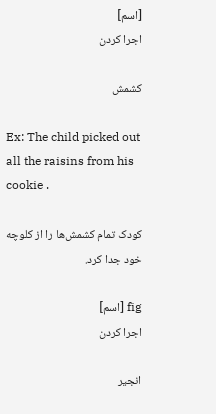[اسم]
اجرا کردن

کشمش

Ex: The child picked out all the raisins from his cookie .

کودک تمام کشمش‌ها را از کلوچه خود جدا کرد.

fig [اسم]
اجرا کردن

انجیر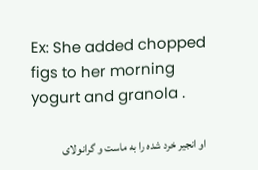Ex: She added chopped figs to her morning yogurt and granola .

او انجیر خرد شده را به ماست و گرانولای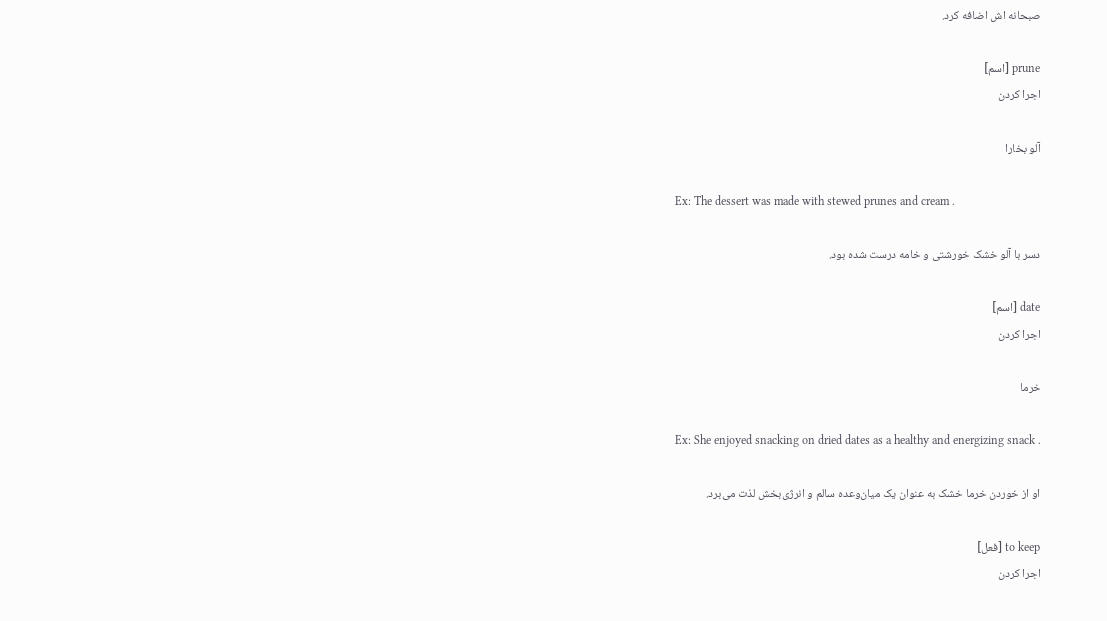صبحانه اش اضافه کرد.

prune [اسم]
اجرا کردن

آلو بخارا

Ex: The dessert was made with stewed prunes and cream .

دسر با آلو خشک خورشتی و خامه درست شده بود.

date [اسم]
اجرا کردن

خرما

Ex: She enjoyed snacking on dried dates as a healthy and energizing snack .

او از خوردن خرما خشک به عنوان یک میان‌وعده سالم و انرژی‌بخش لذت می‌برد.

to keep [فعل]
اجرا کردن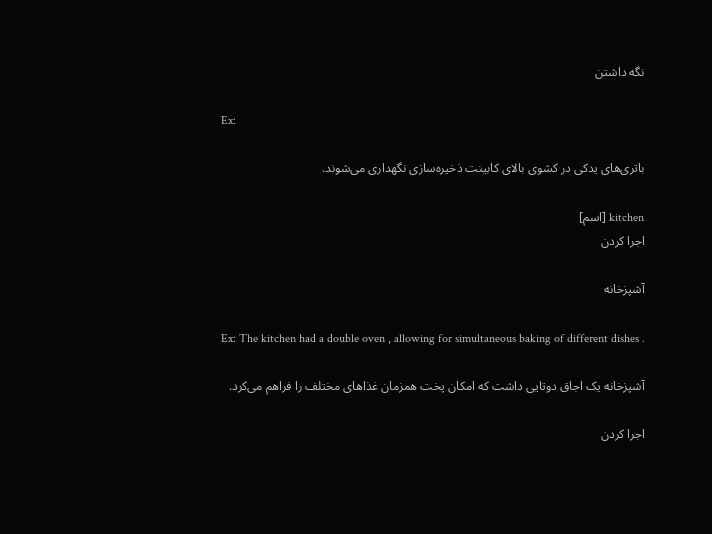نگه داشتن

Ex:

باتری‌های یدکی در کشوی بالای کابینت ذخیره‌سازی نگهداری می‌شوند.

kitchen [اسم]
اجرا کردن

آشپزخانه

Ex: The kitchen had a double oven , allowing for simultaneous baking of different dishes .

آشپزخانه یک اجاق دوتایی داشت که امکان پخت همزمان غذاهای مختلف را فراهم می‌کرد.

اجرا کردن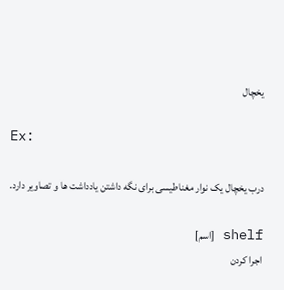یخچال

Ex:

درب یخچال یک نوار مغناطیسی برای نگه داشتن یادداشت ها و تصاویر دارد.

shelf [اسم]
اجرا کردن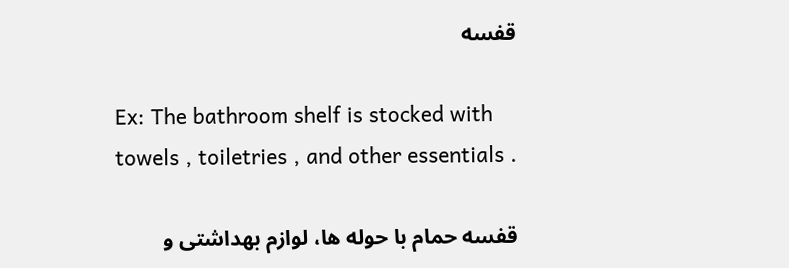قفسه

Ex: The bathroom shelf is stocked with towels , toiletries , and other essentials .

قفسه حمام با حوله ها، لوازم بهداشتی و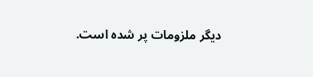دیگر ملزومات پر شده است.